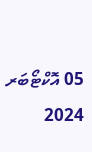05 އޮކްޓޯބަރ 2024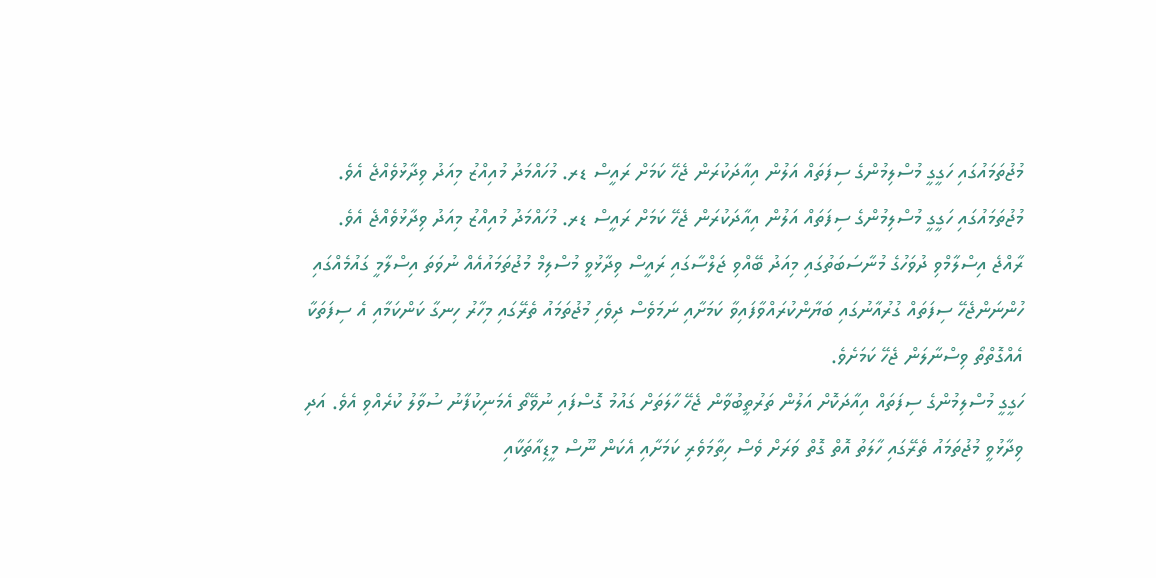މުޖުތަމައުގައި ހަގީގީ މުސްލިމުންގެ ސިފަތައް އަލުން އިއާދަކުރަން ޖެހޭ ކަމަށް ރައީސް ޑރ. މުހައްމަދު މުއިއްޒު މިއަދު ވިދާޅުވެއްޖެ އެވެ.
މުޖުތަމައުގައި ހަގީގީ މުސްލިމުންގެ ސިފަތައް އަލުން އިއާދަކުރަން ޖެހޭ ކަމަށް ރައީސް ޑރ. މުހައްމަދު މުއިއްޒު މިއަދު ވިދާޅުވެއްޖެ އެވެ.
ރާއްޖެ އިސްލާމްވި ދުވަހުގެ މުނާސަބަތުގައި މިއަދު ބޭއްވި ޖަލްސާގައި ރައީސް ވިދާޅުވީ މުސްލިމް މުޖުތަމައުއެއް ނުވަތަ އިސްލާމީ ގައުމެއްގައި ހުންނަންޖެހޭ ސިފަތައް ގުރުއާނުގައި ބަޔާންކުރައްވާފައިވާ ކަމަށާއި ނަމަވެސް ދިވެހި މުޖުތަމައު ތެރޭގައި މިހާރު ހިނގާ ކަންކަމާއި އެ ސިފަތަކާ އެއްގޮތްތޯ ވިސްނާލަން ޖެހޭ ކަމަށެވެ.
ހަގީގީ މުސްލިމުންގެ ސިފަތައް އިއާދަކޮށް އަލުން ތަރުތީބުވާން ޖެހޭ ހާލަތަށް ގައުމު ގޮސްފައި ނުވޭތޯ އެމަނިކުފާނު ސުވާލު ކުރެއްވި އެވެ. އަދި ވިދާޅުވީ މުޖުތަމައު ތެރޭގައި ހާލަތު އޮތް ގޮތް ވަރަށް ވެސް ހިތާމަވެރި ކަމަށާއި އެކަން ނޫސް މީޑިއާތަކާއި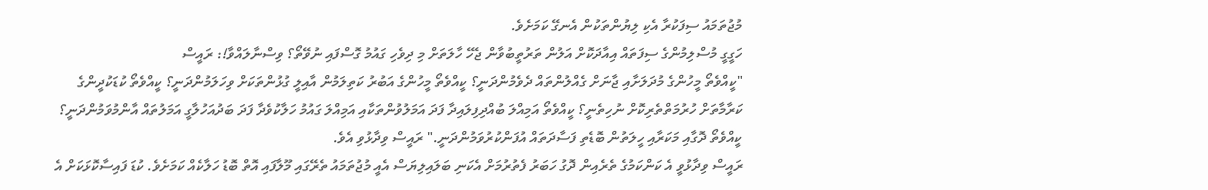މުޖުތަމައު ސިފަކުރާ އެކި ލިޔުންތަކުން އެނގޭ ކަމަށެވެ.
ހަގީގީ މުސްލިމުންގެ ސިފަތައް އިއާދަކޮށް އަލުން ތަރުތީބުވާން ޖެހޭ ހާލަތަށް މި ދިވެހި ގައުމު ގޮސްފައި ނުވޭތޯ؟ ވިސްނާލައްވާ!: ރައީސް
"ކީއްވެތޯ މީހުންގެ މުދަލަށާއި ޖާނަށް ގެއްލުންތައް ދެވެމުންދަނީ؟ ކީއްވެތޯ މީހުންގެ އަބުރު ކަތިލަމުން އާއިލީ ގުޅުންތަކަށް ވިހަލަމުންދަނީ؟ ކީއްވެތޯ ކުޑަކުދީންގެ ކަރާމާތަށް ހުރުމަތްތެރިކޮށް ނުހިތެނީ؟ ކީއްވެތޯ އަމިއްލަ ބުއްދިފިލައިދާ ފަދަ އަމަލުވުންތަކާއި އަމިއްލަ ގައުމު ހަލާކުވެދާ ފަދަ ބަދުއަހުލާގީ އަމަލުތައް އާންމުވަމުންދަނީ؟ ކީއްވެތޯ ދޮގާއި މަކަރާއި ހީލަތުން ބޮޑެތި ފަސާދަތައް އުފަންކުރުވަމުންދަނީ." ރައީސް ވިދާޅުވި އެވެ.
ރައީސް ވިދާޅުވީ އެ ކަންކަމުގެ ތެރެއިން ދޮގު ހަބަރު ފެތުރުމަށް އެކަނި ބަލައިލިޔަސް އެއީ މުޖުތަމައު ތެރޭގައި މޫލާފައި އޮތް ބޮޑު ހަލާކެއް ކަމަށެވެ. ކުޑަ ފައިސާކޮޅަކަށް އެ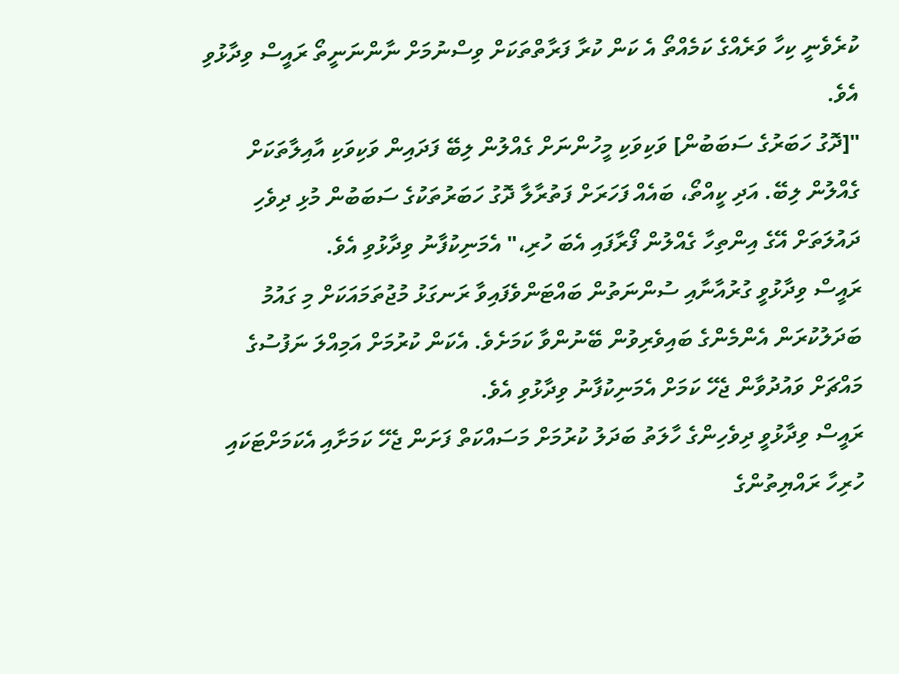ކުރެވެނީ ކިހާ ވަރެއްގެ ކަމެއްތޯ އެ ކަން ކުރާ ފަރާތްތަކަށް ވިސްނުމަށް ނާންނަނީތޯ ރައީސް ވިދާޅުވި އެވެ.
"[ދޮގު ހަބަރުގެ ސަބަބުން] ވަކިވަކި މީހުންނަށް ގެއްލުން ލިބޭ ފަދައިން ވަކިވަކި އާއިލާތަކަށް ގެއްލުން ލިބޭ. އަދި ކީއްތޯ، ބައެއް ފަހަރަށް ފަތުރާލާ ދޮގު ހަބަރުތަކުގެ ސަބަބުން މުޅި ދިވެހި ދައުލަތަށް އޭގެ އިންތިހާ ގެއްލުން ފޯރާފައި އެބަ ހުރި،" އެމަނިކުފާނު ވިދާޅުވި އެވެ.
ރައީސް ވިދާޅުވީ ގުރުއާނާއި ސުންނަތުން ބައްޓަންވެފައިވާ ރަނގަޅު މުޖުތަމައަކަށް މި ގައުމު ބަދަލުކުރަން އެންމެންގެ ބައިވެރިވުން ބޭނުންވާ ކަމަށެވެ. އެކަން ކުރުމަށް އަމިއްލަ ނަފުސުގެ މައްޗަށް ވައުދުވާން ޖެހޭ ކަމަށް އެމަނިކުފާނު ވިދާޅުވި އެވެ.
ރައީސް ވިދާޅުވީ ދިވެހިންގެ ހާލަތު ބަދަލު ކުރުމަށް މަސައްކަތް ފަށަން ޖެހޭ ކަމަށާއި އެކަމަށްޓަކައި ހުރިހާ ރައްޔިތުންގެ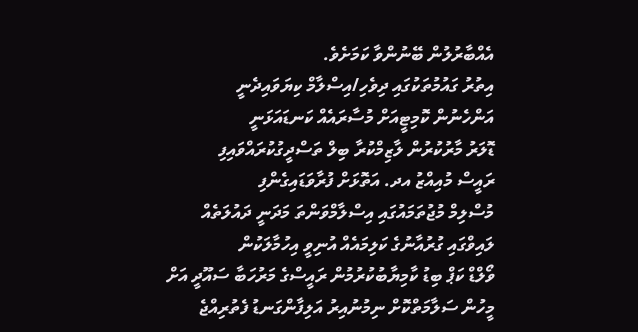އެއްބާރުލުން ބޭނުންވާ ކަމަށެވެ.
އިތުރު ގައުމުތަކުގައި ދިވެހި/އިސްލާމް ކިޔަވައިދެނީ
އަންހެނުން ކޮމިޓީއަށް މުސާރައެއް ކަނޑައަޅަނީ
ޑޮލަރު މާރުކުރުން ލާޒިމްކުރާ ބިލް ތަސްދީގުކުރައްވައިފި
ރައީސް މުއިއްޒު އދ. އަތޮޅަށް ފުރާވަޑައިގެންފި
މުސްލިމް މުޖުތަމައުގައި އިސްލާމްވަންތަ މަދަނީ ދައުލަތެއް
ލައިވްގައި ގުރުއާނުގެ ކަލިމައެއް އުނިވީ އިހުމާލަކުން
ވޯލްޑް ކަޕް ބިޑު ކާމިޔާބުކުރުމުން ރައީސްގެ މަރުހަބާ ސައޫދީ އަށް
މީހުން ސަލާމަތްކޮށް ނިމުނުއިރު އަލިފާންގަނޑު ފެތުރިއްޖެ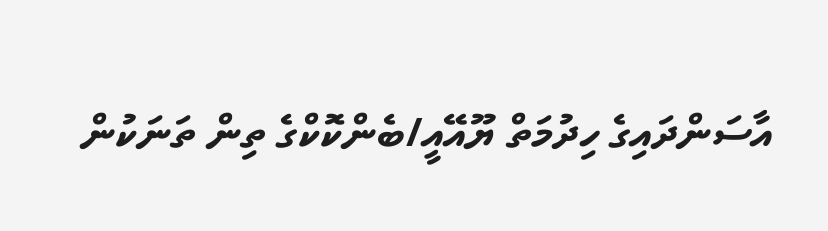އާސަންދައިގެ ހިދުމަތް ޔޫއޭއީ/ބެންކޮކްގެ ތިން ތަނަކުން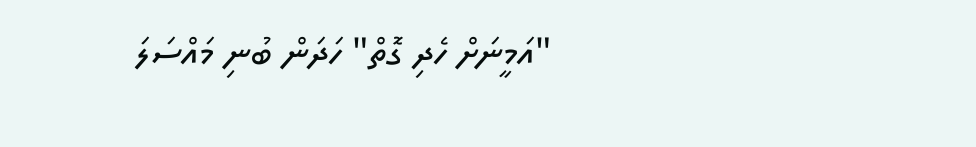"އަމީނަށް ހެދި ގޮތް" ހަދަން ބުނި މައްސަލަ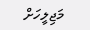މަޖިލީހަށް